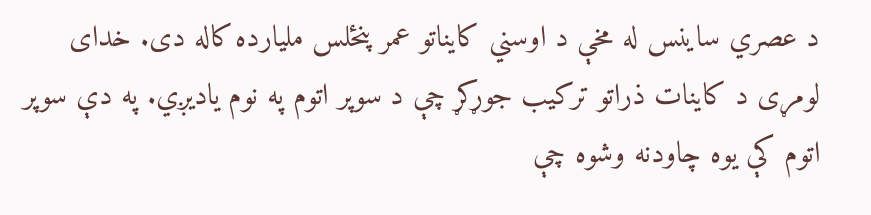د عصري ساینس له مخې د اوسني کایناتو عمر پنځلس ملیارده کاله دی. خدای لومړی د کاینات ذراتو ترکیب جوړکړ چې د سوپر اتوم په نوم یادیږي. په دې سوپر اتوم کې یوه چاودنه وشوه چې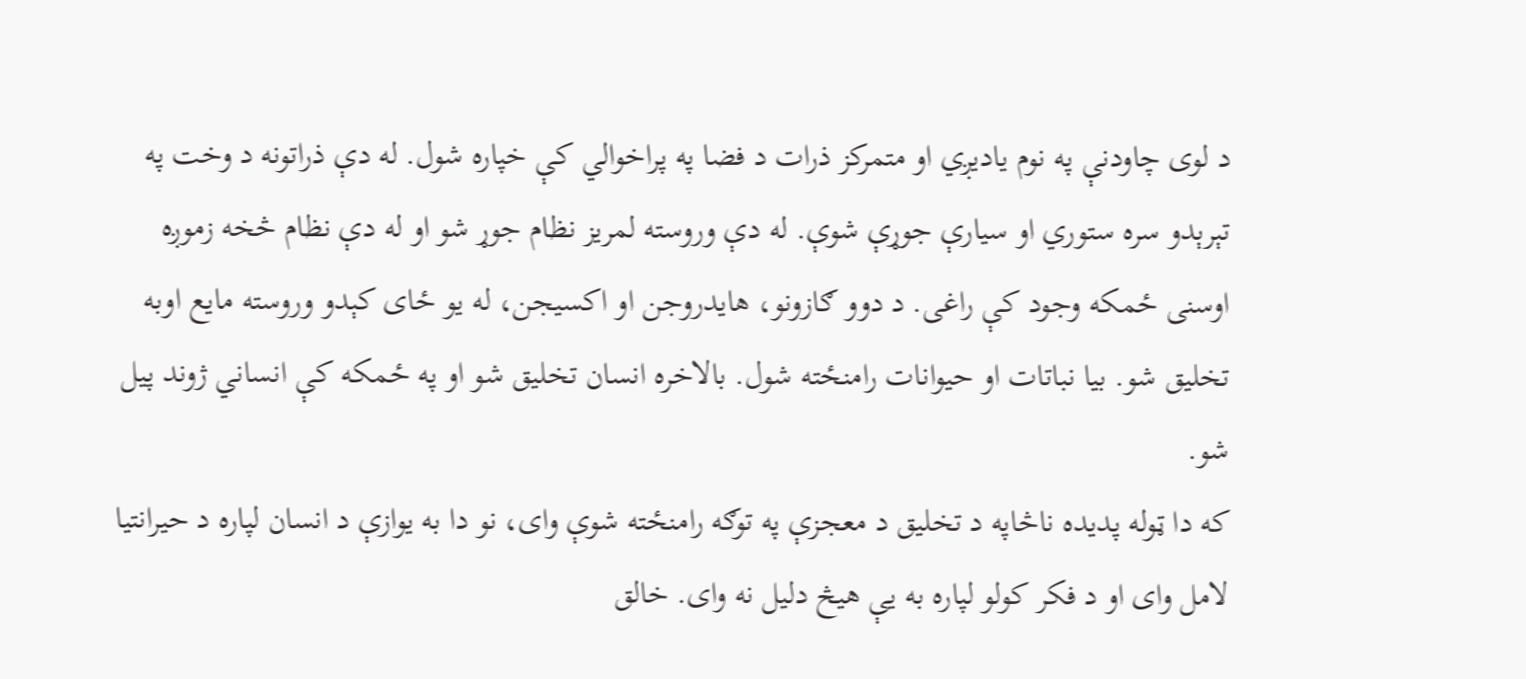د لوی چاودنې په نوم یادیږي او متمرکز ذرات د فضا په پراخوالي کې خپاره شول. له دې ذراتونه د وخت په تېرېدو سره ستوري او سیارې جوړې شوې. له دې وروسته لمریز نظام جوړ شو او له دې نظام څخه زموږه اوسنی ځمکه وجود کې راغی. د دوو ګازونو، هایدروجن او اکسیجن، له یو ځای کېدو وروسته مایع اوبه تخلیق شو. بیا نباتات او حیوانات رامنځته شول. بالاخره انسان تخلیق شو او په ځمکه کې انساني ژوند پیل شو.
که دا ټوله پدیده ناڅاپه د تخلیق د معجزې په توګه رامنځته شوې وای، نو دا به یوازې د انسان لپاره د حیرانتیا لامل وای او د فکر کولو لپاره به یې هیڅ دلیل نه وای. خالق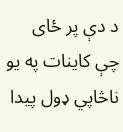د دې پر ځای چې کاینات په یو ناڅاپي ډول پیدا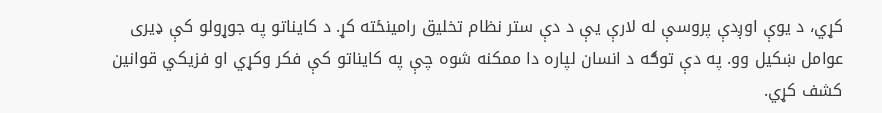کړي، د یوې اوږدې پروسې له لارې یې د دې ستر نظام تخلیق رامینځته کړ. د کایناتو په جوړولو کې ډیری عوامل ښکیل وو. په دې توګه د انسان لپاره دا ممکنه شوه چې په کایناتو کې فکر وکړي او فزیکي قوانین کشف کړي.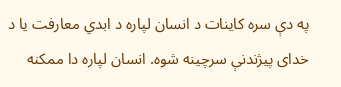په دې سره کاینات د انسان لپاره د ابدي معارفت یا د خدای پیژندنې سرچینه شوه. انسان لپاره دا ممکنه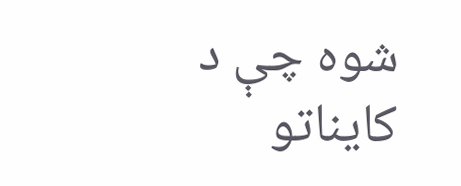شوه چې د کایناتو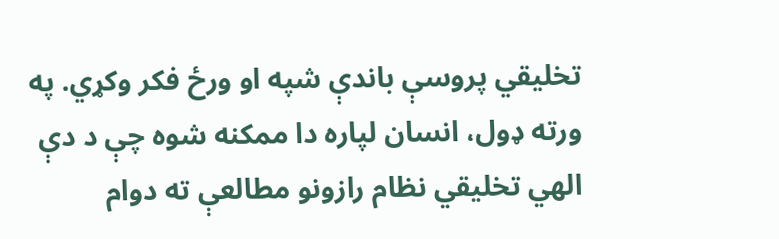تخلیقي پروسې باندې شپه او ورځ فکر وکړي. په ورته ډول، انسان لپاره دا ممکنه شوه چې د دې الهي تخلیقي نظام رازونو مطالعې ته دوام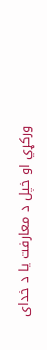ورکړي او خپل د معارفت یا د خدای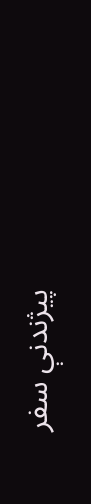پیژندنې سفر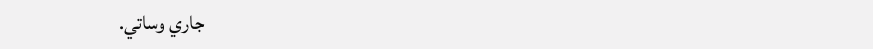جاري وساتي.